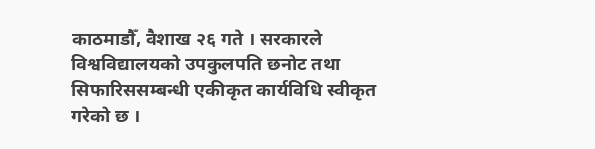काठमाडौँ, वैशाख २६ गते । सरकारले विश्वविद्यालयको उपकुलपति छनोट तथा सिफारिससम्बन्धी एकीकृत कार्यविधि स्वीकृत गरेको छ ।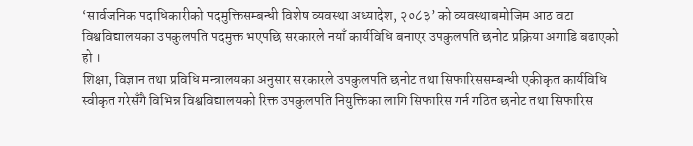‘सार्वजनिक पदाधिकारीको पदमुक्तिसम्बन्धी विशेष व्यवस्था अध्यादेश, २०८३’ को व्यवस्थाबमोजिम आठ वटा विश्वविद्यालयका उपकुलपति पदमुक्त भएपछि सरकारले नयाँ कार्यविधि बनाएर उपकुलपति छनोट प्रक्रिया अगाडि बढाएको हो ।
शिक्षा, विज्ञान तथा प्रविधि मन्त्रालयका अनुसार सरकारले उपकुलपति छनोट तथा सिफारिससम्बन्धी एकीकृत कार्यविधि स्वीकृत गरेसँगै विभिन्न विश्वविद्यालयको रिक्त उपकुलपति नियुक्तिका लागि सिफारिस गर्न गठित छनोट तथा सिफारिस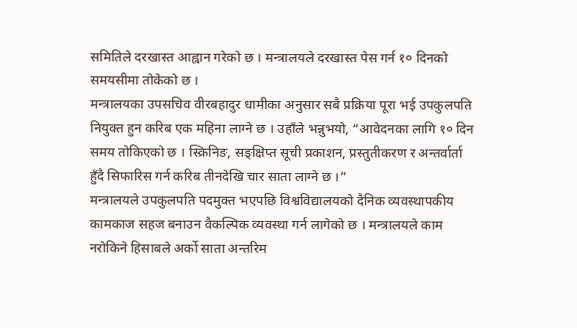समितिले दरखास्त आह्वान गरेको छ । मन्त्रालयले दरखास्त पेस गर्न १० दिनको समयसीमा तोकेको छ ।
मन्त्रालयका उपसचिव वीरबहादुर धामीका अनुसार सबै प्रक्रिया पूरा भई उपकुलपति नियुक्त हुन करिब एक महिना लाग्ने छ । उहाँले भन्नुभयो, “आवेदनका लागि १० दिन समय तोकिएको छ । स्क्रिनिङ, सङ्क्षिप्त सूची प्रकाशन, प्रस्तुतीकरण र अन्तर्वार्ता हुँदै सिफारिस गर्न करिब तीनदेखि चार साता लाग्ने छ ।”
मन्त्रालयले उपकुलपति पदमुक्त भएपछि विश्वविद्यालयको दैनिक व्यवस्थापकीय कामकाज सहज बनाउन वैकल्पिक व्यवस्था गर्न लागेको छ । मन्त्रालयले काम नरोकिने हिसाबले अर्को साता अन्तरिम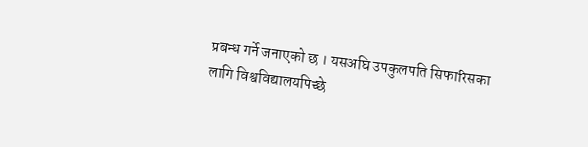प्रबन्ध गर्ने जनाएको छ । यसअघि उपकुलपति सिफारिसका लागि विश्वविद्यालयपिच्छे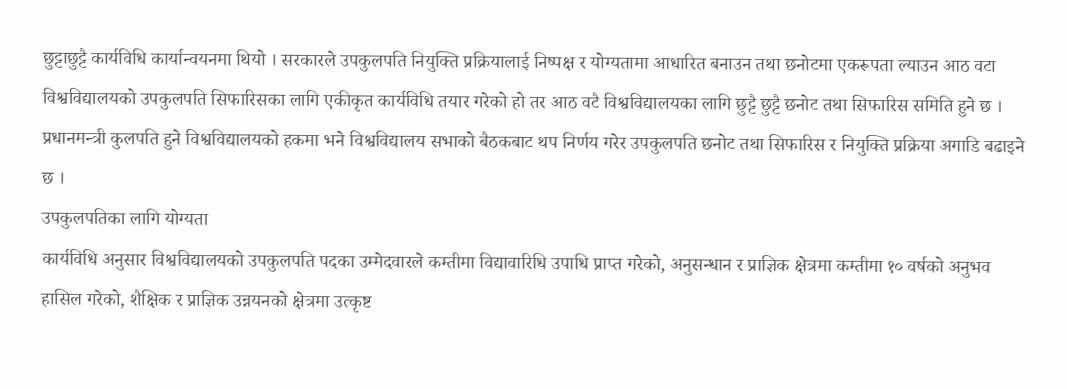छुट्टाछुट्टै कार्यविधि कार्यान्वयनमा थियो । सरकारले उपकुलपति नियुक्ति प्रक्रियालाई निष्पक्ष र योग्यतामा आधारित बनाउन तथा छनोटमा एकरूपता ल्याउन आठ वटा विश्वविद्यालयको उपकुलपति सिफारिसका लागि एकीकृत कार्यविधि तयार गरेको हो तर आठ वटै विश्वविद्यालयका लागि छुट्टै छुट्टै छनोट तथा सिफारिस समिति हुने छ ।
प्रधानमन्त्री कुलपति हुने विश्वविद्यालयको हकमा भने विश्वविद्यालय सभाको बैठकबाट थप निर्णय गरेर उपकुलपति छनोट तथा सिफारिस र नियुक्ति प्रक्रिया अगाडि बढाइने छ ।
उपकुलपतिका लागि योग्यता
कार्यविधि अनुसार विश्वविद्यालयको उपकुलपति पदका उम्मेदवारले कम्तीमा विद्यावारिधि उपाधि प्राप्त गरेको, अनुसन्धान र प्राज्ञिक क्षेत्रमा कम्तीमा १० वर्षको अनुभव हासिल गरेको, शैक्षिक र प्राज्ञिक उन्नयनको क्षेत्रमा उत्कृष्ट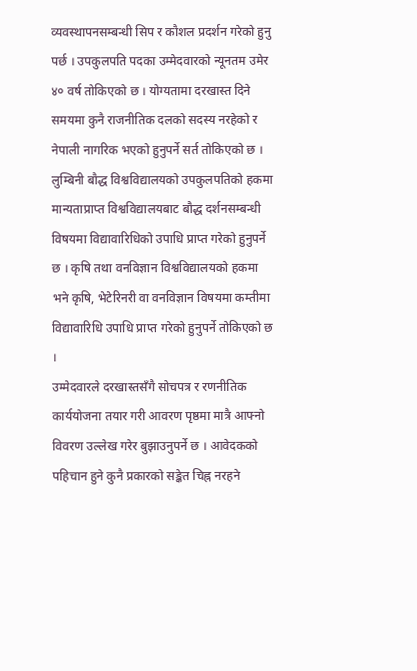व्यवस्थापनसम्बन्धी सिप र कौशल प्रदर्शन गरेको हुनु पर्छ । उपकुलपति पदका उम्मेदवारको न्यूनतम उमेर ४० वर्ष तोकिएको छ । योग्यतामा दरखास्त दिने समयमा कुनै राजनीतिक दलको सदस्य नरहेको र नेपाली नागरिक भएको हुनुपर्ने सर्त तोकिएको छ । लुम्बिनी बौद्ध विश्वविद्यालयको उपकुलपतिको हकमा मान्यताप्राप्त विश्वविद्यालयबाट बौद्ध दर्शनसम्बन्धी विषयमा विद्यावारिधिको उपाधि प्राप्त गरेको हुनुपर्ने छ । कृषि तथा वनविज्ञान विश्वविद्यालयको हकमा भने कृषि, भेटेरिनरी वा वनविज्ञान विषयमा कम्तीमा विद्यावारिधि उपाधि प्राप्त गरेको हुनुपर्ने तोकिएको छ ।
उम्मेदवारले दरखास्तसँगै सोचपत्र र रणनीतिक कार्ययोजना तयार गरी आवरण पृष्ठमा मात्रै आफ्नो विवरण उल्लेख गरेर बुझाउनुपर्ने छ । आवेदकको पहिचान हुने कुनै प्रकारको सङ्केत चिह्न नरहने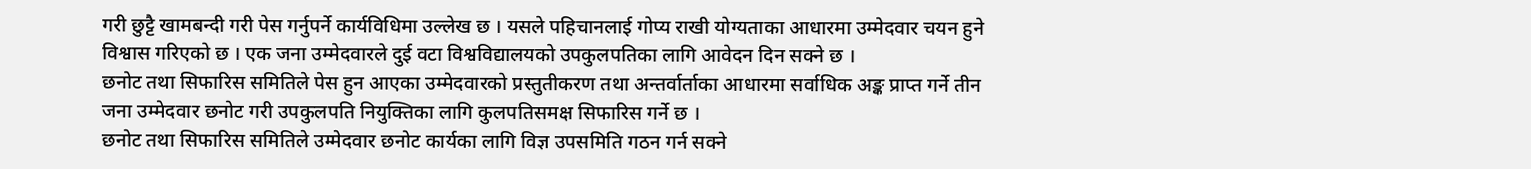गरी छुट्टै खामबन्दी गरी पेस गर्नुपर्ने कार्यविधिमा उल्लेख छ । यसले पहिचानलाई गोप्य राखी योग्यताका आधारमा उम्मेदवार चयन हुने विश्वास गरिएको छ । एक जना उम्मेदवारले दुई वटा विश्वविद्यालयको उपकुलपतिका लागि आवेदन दिन सक्ने छ ।
छनोट तथा सिफारिस समितिले पेस हुन आएका उम्मेदवारको प्रस्तुतीकरण तथा अन्तर्वार्ताका आधारमा सर्वाधिक अङ्क प्राप्त गर्ने तीन जना उम्मेदवार छनोट गरी उपकुलपति नियुक्तिका लागि कुलपतिसमक्ष सिफारिस गर्ने छ ।
छनोट तथा सिफारिस समितिले उम्मेदवार छनोट कार्यका लागि विज्ञ उपसमिति गठन गर्न सक्ने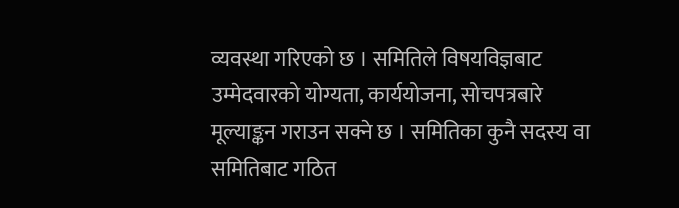व्यवस्था गरिएको छ । समितिले विषयविज्ञबाट उम्मेदवारको योग्यता, कार्ययोजना, सोचपत्रबारे मूल्याङ्कन गराउन सक्ने छ । समितिका कुनै सदस्य वा समितिबाट गठित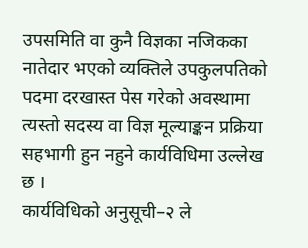उपसमिति वा कुनै विज्ञका नजिकका नातेदार भएको व्यक्तिले उपकुलपतिको पदमा दरखास्त पेस गरेको अवस्थामा त्यस्तो सदस्य वा विज्ञ मूल्याङ्कन प्रक्रिया सहभागी हुन नहुने कार्यविधिमा उल्लेख छ ।
कार्यविधिको अनुसूची–२ ले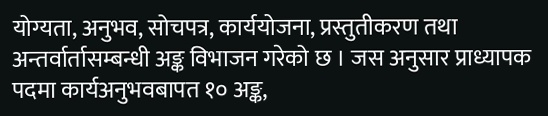योग्यता, अनुभव, सोचपत्र, कार्ययोजना, प्रस्तुतीकरण तथा अन्तर्वार्तासम्बन्धी अङ्क विभाजन गरेको छ । जस अनुसार प्राध्यापक पदमा कार्यअनुभवबापत १० अङ्क,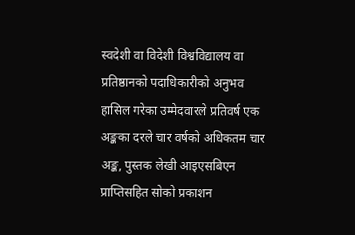स्वदेशी वा विदेशी विश्वविद्यालय वा प्रतिष्ठानको पदाधिकारीको अनुभव हासिल गरेका उम्मेदवारले प्रतिवर्ष एक अङ्कका दरले चार वर्षको अधिकतम चार अङ्क, पुस्तक लेखी आइएसबिएन प्राप्तिसहित सोको प्रकाशन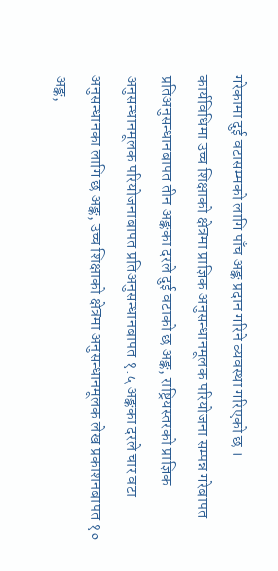गरेकामा दुई वटासम्मको लागि पाँच अङ्क प्रदान गरिने व्यवस्था गरिएको छ ।
कार्यविधिमा उच्च शिक्षाको क्षेत्रमा प्राज्ञिक अनुसन्धानमूलक परियोजना सम्पन्न गरेबापत प्रतिअनुसन्धानबापत तीन अङ्कका दरले दुई वटाको छ अङ्क, राष्ट्रियस्तरको प्राज्ञिक अनुसन्धानमूलक परियोजनाबापत प्रतिअनुसन्धानबापत १.५ अङ्कका दरले चार वटा अनुसन्धानका लागि छ अङ्क, उच्च शिक्षाको क्षेत्रमा अनुसन्धानमूलक लेख प्रकाशनबापत १० अङ्क,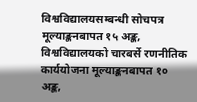विश्वविद्यालयसम्बन्धी सोचपत्र मूल्याङ्कनबापत १५ अङ्क, विश्वविद्यालयको चारबर्से रणनीतिक कार्ययोजना मूल्याङ्कनबापत १० अङ्क,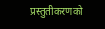प्रस्तुतीकरणको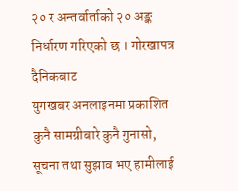२० र अन्तर्वार्ताको २० अङ्क निर्धारण गरिएको छ । गोरखापत्र दैनिकबाट
युगखबर अनलाइनमा प्रकाशित कुनै सामग्रीबारे कुनै गुनासो, सूचना तथा सुझाव भए हामीलाई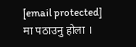[email protected] मा पठाउनु होला ।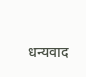धन्यवाद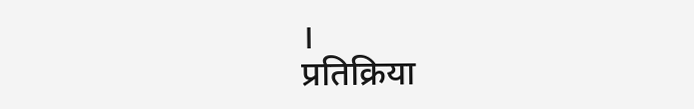।
प्रतिक्रिया